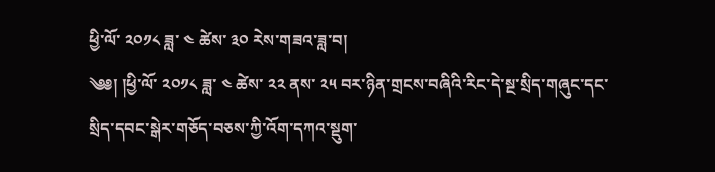ཕྱི་ལོ་ ༢༠༡༨ ཟླ་ ༤ ཚེས་ ༣༠ རེས་གཟའ་ཟླ་བ།
༄༅། །ཕྱི་ལོ་ ༢༠༡༨ ཟླ་ ༤ ཚེས་ ༢༢ ནས་ ༢༥ བར་ཉིན་གྲངས་བཞིའི་རིང་དེ་སྔ་སྲིད་གཞུང་དང་སྲིད་དབང་སྒེར་གཅོད་བཅས་ཀྱི་འོག་དཀའ་སྡུག་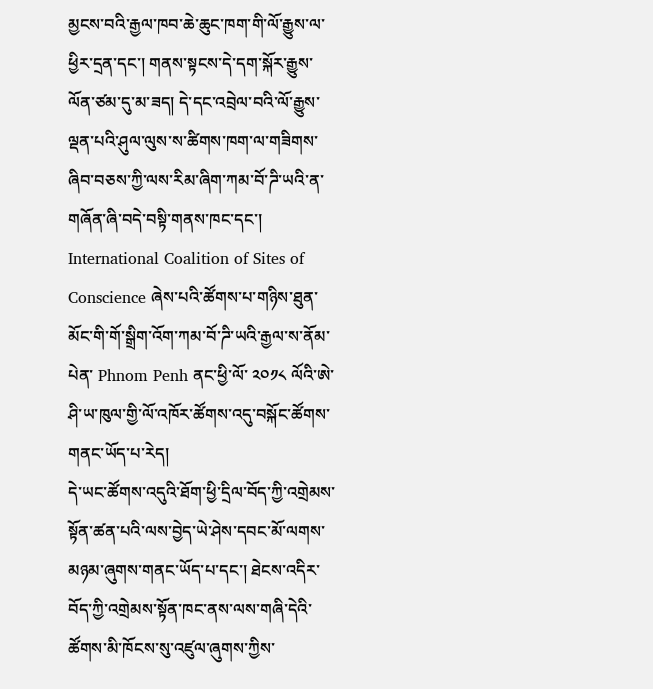མྱངས་བའི་རྒྱལ་ཁབ་ཆེ་ཆུང་ཁག་གི་ལོ་རྒྱུས་ལ་ཕྱིར་དྲན་དང་། གནས་སྟངས་དེ་དག་སྐོར་རྒྱུས་ལོན་ཙམ་དུ་མ་ཟད། དེ་དང་འབྲེལ་བའི་ལོ་རྒྱུས་ལྡན་པའི་ཤུལ་ལུས་ས་ཚིགས་ཁག་ལ་གཟིགས་ཞིབ་བཅས་ཀྱི་ལས་རིམ་ཞིག་ཀམ་བོ་ཌི་ཡའི་ན་གཞོན་ཞི་བདེ་བསྟི་གནས་ཁང་དང་། International Coalition of Sites of Conscience ཞེས་པའི་ཚོགས་པ་གཉིས་ཐུན་མོང་གི་གོ་སྒྲིག་འོག་ཀམ་བོ་ཌི་ཡའི་རྒྱལ་ས་ནོམ་པེན་ Phnom Penh ནང་ཕྱི་ལོ་ ༢༠༡༨ ལོའི་ཨེ་ཤི་ཡ་ཁུལ་གྱི་ལོ་འཁོར་ཚོགས་འདུ་བསྐོང་ཚོགས་གནང་ཡོད་པ་རེད།
དེ་ཡང་ཚོགས་འདུའི་ཐོག་ཕྱི་དྲིལ་བོད་ཀྱི་འགྲེམས་སྟོན་ཚན་པའི་ལས་བྱེད་ཡེ་ཤེས་དབང་མོ་ལགས་མཉམ་ཞུགས་གནང་ཡོད་པ་དང་། ཐེངས་འདིར་བོད་ཀྱི་འགྲེམས་སྟོན་ཁང་ནས་ལས་གཞི་དེའི་ཚོགས་མི་ཁོངས་སུ་འཛུལ་ཞུགས་ཀྱིས་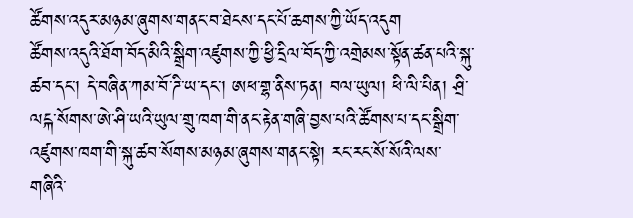ཚོགས་འདུར་མཉམ་ཞུགས་གནང་བ་ཐེངས་དང་པོ་ཆགས་ཀྱི་ཡོད་འདུག
ཚོགས་འདུའི་ཐོག་བོད་མིའི་སྒྲིག་འཛུགས་ཀྱི་ཕྱི་དྲིལ་བོད་ཀྱི་འགྲེམས་སྟོན་ཚན་པའི་སྐུ་ཚབ་དང་། དེ་བཞིན་ཀམ་བོ་ཌི་ཡ་དང་། ཨཕ་གྷ་ནིས་ཏན། བལ་ཡུལ། ཕི་ལི་པིན། ཤྲི་ལངྐ་སོགས་ཨེ་ཤི་ཡའི་ཡུལ་གྲུ་ཁག་གི་ནང་རྟེན་གཞི་བྱས་པའི་ཚོགས་པ་དང་སྒྲིག་འཛུགས་ཁག་གི་སྐུ་ཚབ་སོགས་མཉམ་ཞུགས་གནང་སྟེ། རང་རང་སོ་སོའི་ལས་གཞིའི་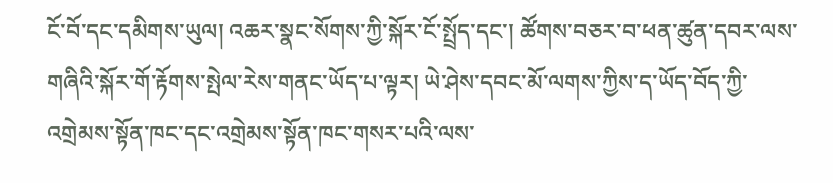ངོ་བོ་དང་དམིགས་ཡུལ། འཆར་སྣང་སོགས་ཀྱི་སྐོར་ངོ་སྤྲོད་དང་། ཚོགས་བཅར་བ་ཕན་ཚུན་དབར་ལས་གཞིའི་སྐོར་གོ་རྟོགས་སྤེལ་རེས་གནང་ཡོད་པ་ལྟར། ཡེ་ཤེས་དབང་མོ་ལགས་ཀྱིས་ད་ཡོད་བོད་ཀྱི་འགྲེམས་སྟོན་ཁང་དང་འགྲེམས་སྟོན་ཁང་གསར་པའི་ལས་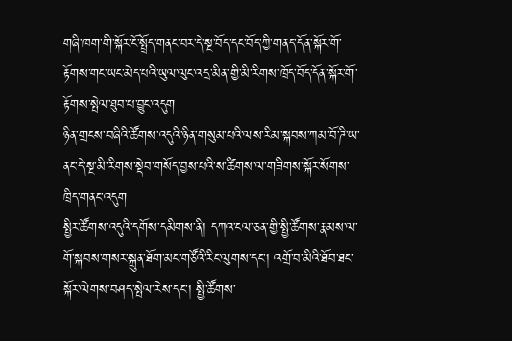གཞི་ཁག་གི་སྐོར་ངོ་སྤྲོད་གནང་བར་དེ་སྔ་བོད་དང་བོད་ཀྱི་གནད་དོན་སྐོར་གོ་རྟོགས་གང་ཡང་མེད་པའི་ཡུལ་ལུང་འདྲ་མིན་གྱི་མི་རིགས་ཁྲོད་བོད་དོན་སྐོར་གོ་རྟོགས་སྤེལ་ཐུབ་པ་བྱུང་འདུག
ཉིན་གྲངས་བཞིའི་ཚོགས་འདུའི་ཉིན་གསུམ་པའི་ལས་རིམ་སྐབས་ཀམ་བོ་ཌི་ཡ་ནང་དེ་སྔ་མི་རིགས་སྡེབ་གསོད་བྱས་པའི་ས་ཚིགས་ལ་གཟིགས་སྐོར་སོགས་ཁྲིད་གནང་འདུག
སྤྱིར་ཚོགས་འདུའི་དགོས་དམིགས་ནི། དཀའ་ངལ་ཅན་གྱི་སྤྱི་ཚོགས་རྣམས་ལ་གོ་སྐབས་གསར་སྐྲུན་ཐོག་མང་གཙོའི་རིང་ལུགས་དང་། འགྲོ་བ་མིའི་ཐོབ་ཐང་སྐོར་ལེགས་བཤད་སྤེལ་རེས་དང་། སྤྱི་ཚོགས་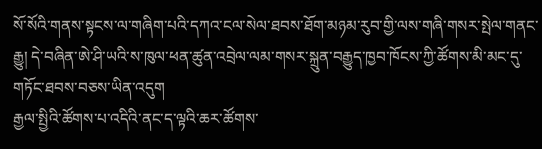སོ་སོའི་གནས་སྟངས་ལ་གཞིག་པའི་དཀའ་ངལ་སེལ་ཐབས་ཐོག་མཉམ་རུབ་གྱི་ལས་གཞི་གསར་སྤེལ་གནང་རྒྱུ། དེ་བཞིན་ཨེ་ཤི་ཡའི་ས་ཁུལ་ཕན་ཚུན་འབྲེལ་ལམ་གསར་སྐྲུན་བརྒྱུད་ཁྱབ་ཁོངས་ཀྱི་ཚོགས་མི་མང་དུ་གཏོང་ཐབས་བཅས་ཡིན་འདུག
རྒྱལ་སྤྱིའི་ཚོགས་པ་འདིའི་ནང་ད་ལྟའི་ཆར་ཚོགས་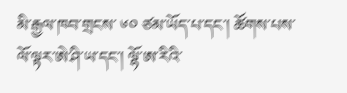མི་རྒྱལ་ཁབ་གྲངས་ ༦༠ ཙམ་ཡོད་པ་དང་། ཚོགས་པས་ལོ་ལྟར་ཨེ་ཤི་ཡ་དང་། ལྷོ་ཨ་རིའི་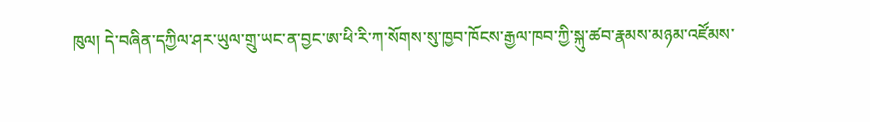ཁུལ། དེ་བཞིན་དཀྱིལ་ཤར་ཡུལ་གྲུ་ཡང་ན་བྱང་ཨ་ཕི་རི་ཀ་སོགས་སུ་ཁྱབ་ཁོངས་རྒྱལ་ཁབ་ཀྱི་སྐུ་ཚབ་རྣམས་མཉམ་འཛོམས་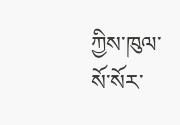ཀྱིས་ཁུལ་སོ་སོར་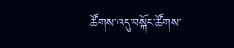ཚོགས་འདུ་བསྐོང་ཚོགས་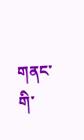གནང་གི་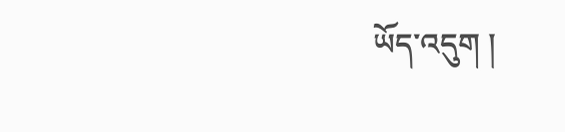ཡོད་འདུག །